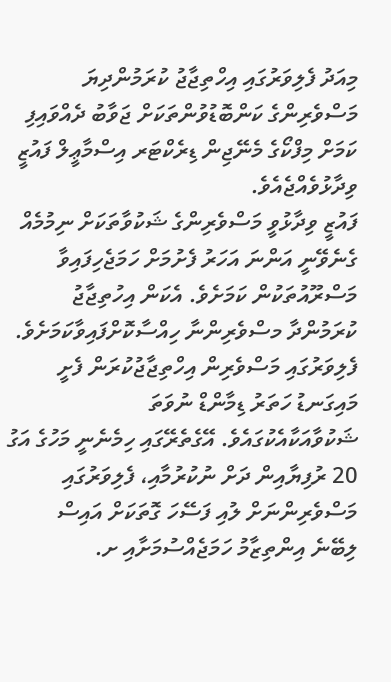މިއަދު ފެލިވަރުގައި އިހްތިޖާޖު ކުރަމުންދިޔަ މަސްވެރިންގެ ކަންބޮޑުވުންތަކަށް ޖަވާބު ދެއްވައިފި ކަމަށް މިފްކޯގެ މެނޭޖިން ޑިރެކްޓަރ އިސްމާޢީލް ފައުޒީ ވިދާޅުވެއްޖެއެވެ.
ފައުޒީ ވިދާޅުވީ މަސްވެރިންގެ ޝަކުވާތަކަށް ނިމުމެއް ގެނެވޭނީ އަންނަ އަހަރު ފެށުމަށް ހަމަޖެހިފައިވާ މަސްރޫއުތަކުން ކަމަށެވެ. އެކަން އިހުތިޖާޖު ކުރަމުންދާ މސްވެރިންނާ ހިއްސާކޮށްފައިވާކަމަށެވެ. ފެލިވަރުގައި މަސްވެރިން އިހްތިޖާޖުކުރަން ފެށީ މައިގަނޑު ހަތަރު ޑިމާންޑް ނުވަތަ ޝަކުވާއަކާއެކުގައެވެ. އޭގެތެރޭގައި ހިމެނެނީ މަހުގެ އަގު 20 ރުފިޔާއިން ދަށް ނުކުރުމާއި، ފެލިވަރުގައި މަސްވެރިންނަށް ލުއި ފަސޭހަ ގޮތަކަށް އައިސް ލިބޭނެ އިންތިޒާމު ހަމަޖެއްސުމަށާއި ށ.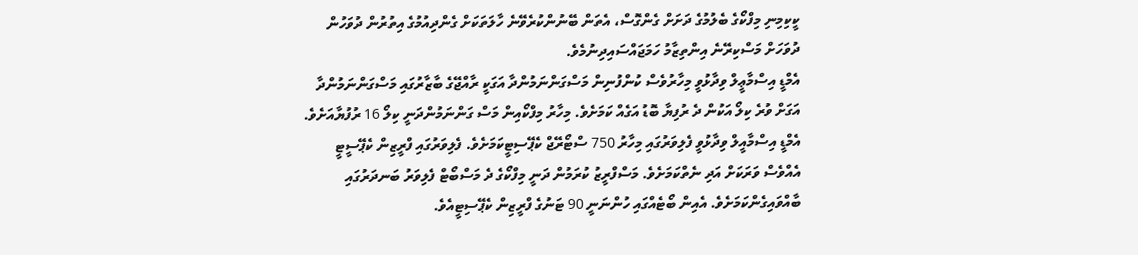ކީކިމިނި މިފްކޯގެ ބެލުމުގެ ދަށަށް ގެންގޮސް، އެތަން ބޭނުންކުރެވޭނެ ހާލަތަކަށް ގެންދިއުމުގެ އިތުރުން ދުވަހުން ދުވަހަށް މަސްކިރޭނެ އިންތިޒާމު ހަމަޖައްސައިދިނުމެވެ.
އެމްޑީ އިސްމާޢީލް ވިދާޅުވީ މިހާރުވެސް ކުންފުނިން މަސްގަންނަމުންދާ އަގަކީ ރާއްޖޭގެ ބާޒާރުގައި މަސްގަންނަމުންދާ އަގަށް ވުރެ ކިލޯ އަކުން ދެ ރުފިޔާ ބޮޑު އަގެއް ކަމަށެވެ. މިހާރު މިފްކޯއިން މަސް ގަންނަމުންދަނީ ކިލޯ 16 ރުފުޔާއަށެވެ.
އެމްޑީ އިސްމާއީލް ވިދާޅުވީ ފެލިވަރުގައި މިހާރު 750 ސްޓޯރޭޖް ކެޕޭސިޓީކަމަށެވެ. ފެލިވަރުގައި ފްރީޒިން ކެޕޭސީޓީ އެއްވެސް ވަރަކަށް އަދި ނެތްކަމަށެވެ. މަސްފްރީޒު ކުރަމުން ދަނީ މިފްކޯގެ ދެ މަސްބޯޓް ފެލިވަރު ބަނދަރުގައި ބާއްވައިގެންކަމަށެވެ. އެއިން ބޯޓެއްގައި ހުންނަނީ 90 ޓަނުގެ ފްރީޒިން ކެޕޭސިޓީއެވެ.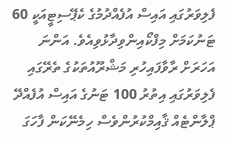ފެލިވަރުގައި އައިސް އުފެއްދުމުގެ ކެޕޭސިޓީއަކީ 60 ޓަނުކަމަށް މިފްކޯއިންވިދާޅުވިއެވެ. އަންނަ އަހަރަށް ރާވާފައިހުރި މަޝްރޫއުތަކުގެ ތެރޭގައި ފެލިވަރުގައި އިތުރު 100 ޓަނުގެ އައިސް އުފެއްދޭ ޕްލާންޓެއް ޤާއިމްކުރުންވެސް ހިމެނޭކަން ފާހަގަ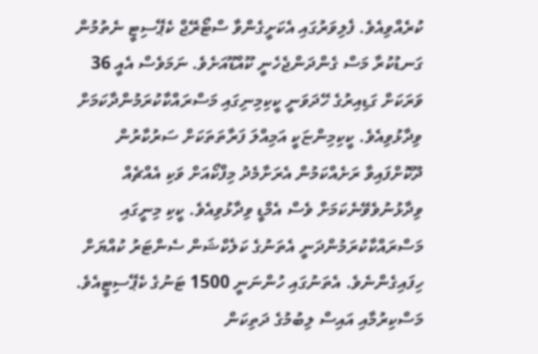ކުރެއްވިއެވެ. ފެލިވަރުގައި އެކަށީގެންވާ ސްޓޯރޭޖް ކެޕޭސިޓީ ނެތުމުން ގަނޑުކުރާ މަސް ގެންދަންޖެހެނީ ކޫއްޑޫއަށެވެ. ނަމަވެސް އެއީ 36 ވަރަކަށް ގަޑިއިރުގެ ހޭދަވަނީ ކީކިމިނިގައި މަސްރައްކާކުރަމުންދާކަމަށް ވިދާޅުވިއެވެ. ކީކިމިންޏަކީ އަމިއްލަ ފަރާތަތަކަށް ސަރުކާރުން ދޫކޮށްފައިވާ ރަށެއްކަމުން އެރަށާމެދު މިފްކޯއަށް ވަކި އެއްޗެއް ވިދާޅުނުވެވޭނެކަމަށް ވެސް އެމްޑީ ވިދާޅުވިއެވެ. ކީކި މިނީގައި މަސްރައްކާކުރަމުންދަނީ އެތަނުގެ ކަލެކްޝަން ސެންޓަރު ކުއްޔަށް ހިފައިގެންނެވެ. އެތަނުގައި ހުންނަނީ 1500 ޓަނުގެ ކެޕޭސިޓީއެވެ.
މަސްކިރުމާއި އައިސް ލިބުމުގެ ދަތިކަން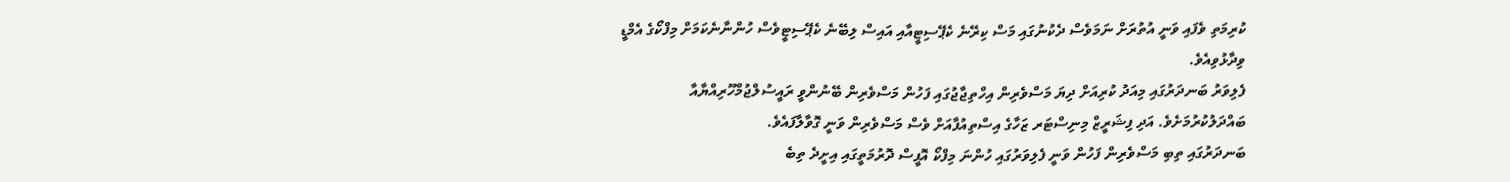ކުރިމަތި ވެފައި ވަނީ އުތުރަށް ނަމަވެސް ދެކުނުގައި މަސް ކިރޭނެ ކެޕޭސިޓީއާއި އައިސް ލިބޭނެ ކެޕޭސިޓީވެސް ހުންނާނެކަމަށް މިފްކޯގެ އެމްޑީ ވިދާޅުވިއެވެ.
ފެލިވަރު ބަނދަރުގައި މިއަދު ކުރިއަށް ދިޔަ މަސްވެރިން އިހްތިޖާޖުގައި ފަހުން މަސްވެރިން ބޭނުންވީ ރައީސުލްޖުމްހޫރިއްޔާއާ ބައްދަލުކުރުމަށެވެ. އަދި ފިޝަރީޒް މިނިސްޓަރ ޒަހާގެ އިސްތިއުފާއަށް ވެސް މަސްވެރިން ވަނީ ގޮވާލާފައެވެ.
ބަނދަރުގައި ތިބި މަސްވެރިން ފަހުން ވަނީ ފެލިވަރުގައި ހުންނަ މިފްކޯ އޮފީސް ދޮރުމަތީގައި އިށީދެ ތިބެ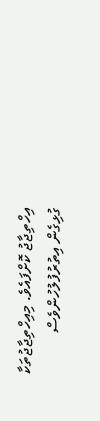އިހްތިޖާޖު ކޮށްފައެވެ. މިއިހްތިޖާޖުތަކާ ގުޅިގެން އިތުރުފުލުހުންވެސް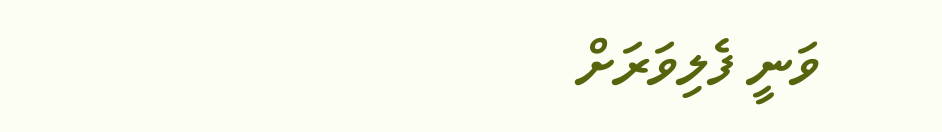ވަނީ ފެލިވަރަށް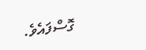ގޮސްފައެވެ.